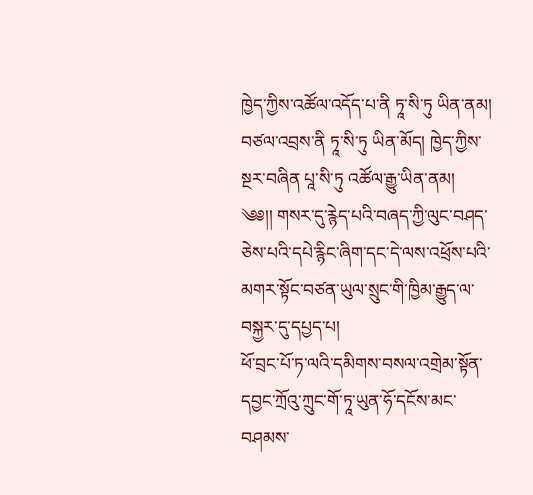ཁྱེད་ཀྱིས་འཚོལ་འདོད་པ་ནི ཏཱ་སི་ཏུ ཡིན་ནམ།
བཙལ་འབྲས་ནི ཏཱ་སི་ཏུ ཡིན་མོད། ཁྱེད་ཀྱིས་སྔར་བཞིན པཱ་སི་ཏུ འཚོལ་རྒྱུ་ཡིན་ནམ།
༄༅།། གསར་དུ་རྙེད་པའི་བཞད་ཀྱི་ལུང་བཤད་ཅེས་པའི་དཔེ་རྙིང་ཞིག་དང་དེ་ལས་འཕྲོས་པའི་མགར་སྟོང་བཙན་ཡུལ་སྲུང་གི་ཁྱིམ་རྒྱུད་ལ་བསྐྱར་དུ་དཔྱད་པ།
ཕོ་བྲང་པོ་ཏ་ལའི་དམིགས་བསལ་འགྲེམ་སྟོན་དབྱང་ཀྲོའུ་ཀྲུང་གོ་ཏཱ་ཡུན་ཧོ་དངོས་མང་བཤམས་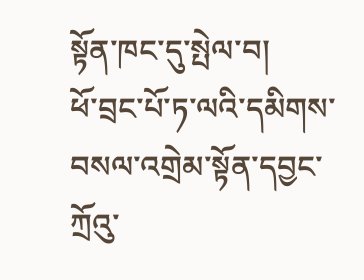སྟོན་ཁང་དུ་སྤེལ་བ།
ཕོ་བྲང་པོ་ཏ་ལའི་དམིགས་བསལ་འགྲེམ་སྟོན་དབྱང་ཀྲོའུ་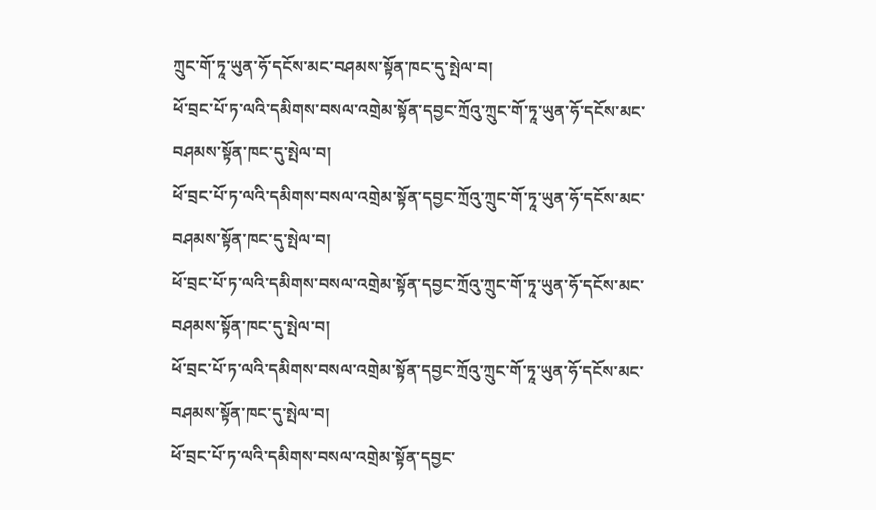ཀྲུང་གོ་ཏཱ་ཡུན་ཧོ་དངོས་མང་བཤམས་སྟོན་ཁང་དུ་སྤེལ་བ།
ཕོ་བྲང་པོ་ཏ་ལའི་དམིགས་བསལ་འགྲེམ་སྟོན་དབྱང་ཀྲོའུ་ཀྲུང་གོ་ཏཱ་ཡུན་ཧོ་དངོས་མང་བཤམས་སྟོན་ཁང་དུ་སྤེལ་བ།
ཕོ་བྲང་པོ་ཏ་ལའི་དམིགས་བསལ་འགྲེམ་སྟོན་དབྱང་ཀྲོའུ་ཀྲུང་གོ་ཏཱ་ཡུན་ཧོ་དངོས་མང་བཤམས་སྟོན་ཁང་དུ་སྤེལ་བ།
ཕོ་བྲང་པོ་ཏ་ལའི་དམིགས་བསལ་འགྲེམ་སྟོན་དབྱང་ཀྲོའུ་ཀྲུང་གོ་ཏཱ་ཡུན་ཧོ་དངོས་མང་བཤམས་སྟོན་ཁང་དུ་སྤེལ་བ།
ཕོ་བྲང་པོ་ཏ་ལའི་དམིགས་བསལ་འགྲེམ་སྟོན་དབྱང་ཀྲོའུ་ཀྲུང་གོ་ཏཱ་ཡུན་ཧོ་དངོས་མང་བཤམས་སྟོན་ཁང་དུ་སྤེལ་བ།
ཕོ་བྲང་པོ་ཏ་ལའི་དམིགས་བསལ་འགྲེམ་སྟོན་དབྱང་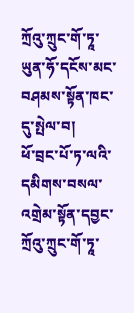ཀྲོའུ་ཀྲུང་གོ་ཏཱ་ཡུན་ཧོ་དངོས་མང་བཤམས་སྟོན་ཁང་དུ་སྤེལ་བ།
ཕོ་བྲང་པོ་ཏ་ལའི་དམིགས་བསལ་འགྲེམ་སྟོན་དབྱང་ཀྲོའུ་ཀྲུང་གོ་ཏཱ་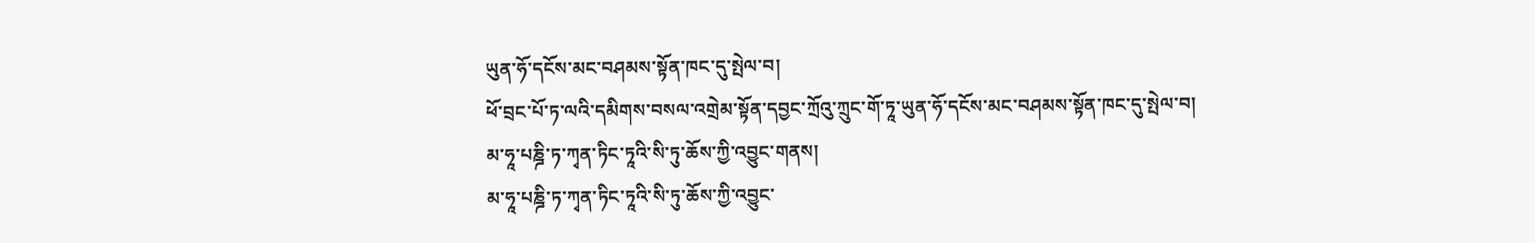ཡུན་ཧོ་དངོས་མང་བཤམས་སྟོན་ཁང་དུ་སྤེལ་བ།
ཕོ་བྲང་པོ་ཏ་ལའི་དམིགས་བསལ་འགྲེམ་སྟོན་དབྱང་ཀྲོའུ་ཀྲུང་གོ་ཏཱ་ཡུན་ཧོ་དངོས་མང་བཤམས་སྟོན་ཁང་དུ་སྤེལ་བ།
མ་ཧཱ་པཎྜི་ཏ་ཀྭན་ཏིང་ཏཱའི་སི་ཏུ་ཆོས་ཀྱི་འབྱུང་གནས།
མ་ཧཱ་པཎྜི་ཏ་ཀྭན་ཏིང་ཏཱའི་སི་ཏུ་ཆོས་ཀྱི་འབྱུང་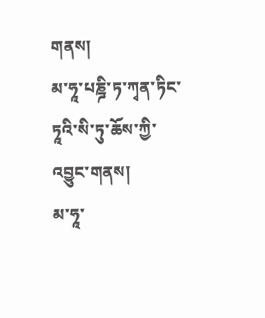གནས།
མ་ཧཱ་པཎྜི་ཏ་ཀྭན་ཏིང་ཏཱའི་སི་ཏུ་ཆོས་ཀྱི་འབྱུང་གནས།
མ་ཧཱ་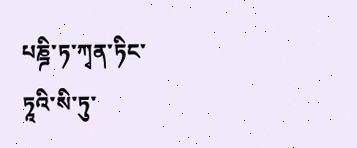པཎྜི་ཏ་ཀྭན་ཏིང་ཏཱའི་སི་ཏུ་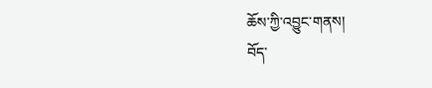ཆོས་ཀྱི་འབྱུང་གནས།
བོད་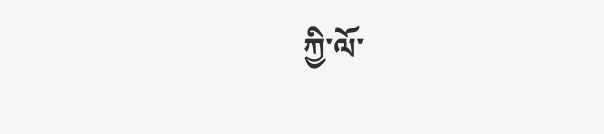ཀྱི་ལོ་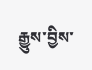རྒྱུས་བྱིས་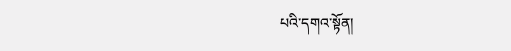པའི་དགའ་སྟོན།